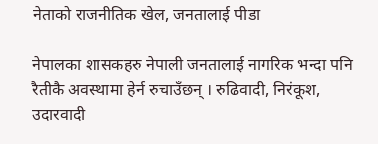नेताको राजनीतिक खेल, जनतालाई पीडा

नेपालका शासकहरु नेपाली जनतालाई नागरिक भन्दा पनि रैतीकै अवस्थामा हेर्न रुचाउँछन् । रुढिवादी, निरंकूश, उदारवादी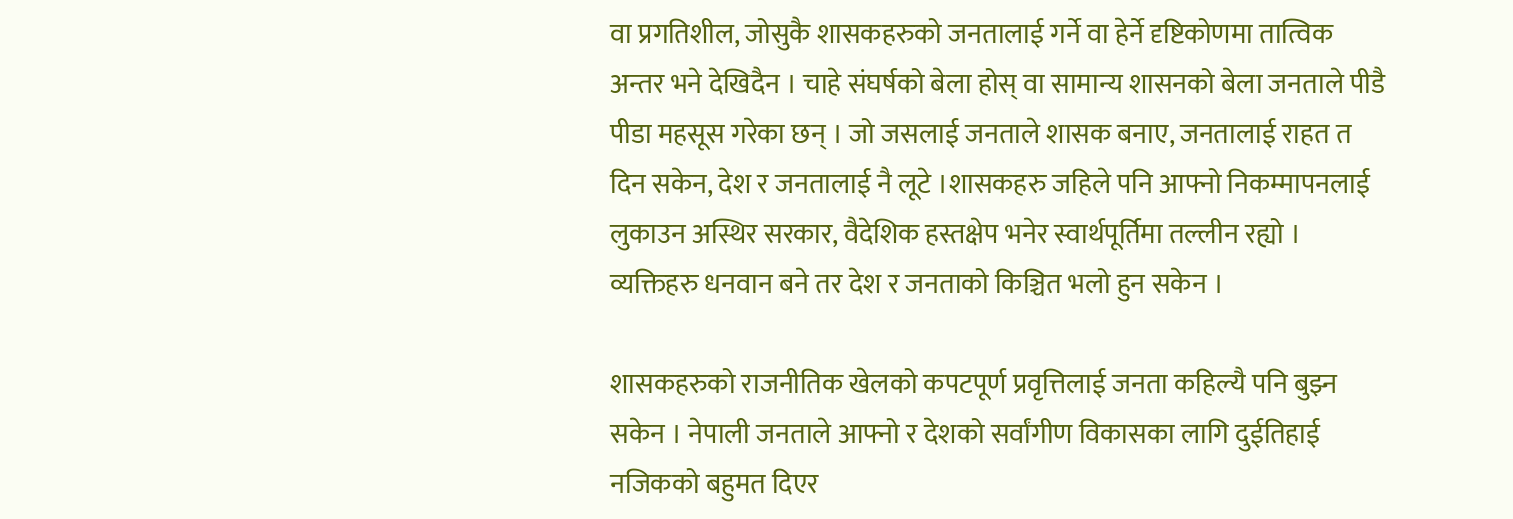वा प्रगतिशील, जोसुकै शासकहरुको जनतालाई गर्ने वा हेर्ने दृष्टिकोणमा तात्विक अन्तर भने देखिदैन । चाहे संघर्षको बेला होस् वा सामान्य शासनको बेला जनताले पीडै पीडा महसूस गरेका छन् । जो जसलाई जनताले शासक बनाए, जनतालाई राहत त दिन सकेन, देश र जनतालाई नै लूटे ।शासकहरु जहिले पनि आफ्नो निकम्मापनलाई लुकाउन अस्थिर सरकार, वैदेशिक हस्तक्षेप भनेर स्वार्थपूर्तिमा तल्लीन रह्यो । व्यक्तिहरु धनवान बने तर देश र जनताको किञ्चित भलो हुन सकेन ।

शासकहरुको राजनीतिक खेलको कपटपूर्ण प्रवृत्तिलाई जनता कहिल्यै पनि बुझ्न सकेन । नेपाली जनताले आफ्नो र देशको सर्वांगीण विकासका लागि दुईतिहाई नजिकको बहुमत दिएर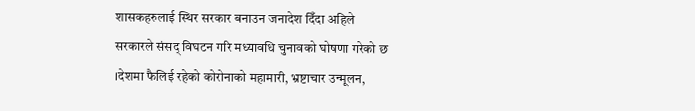शासकहरुलाई स्थिर सरकार बनाउन जनादेश दिँदा अहिले सरकारले संसद् विघटन गरि मध्यावधि चुनावको घोषणा गरेको छ ।देशमा फैलिई रहेको कोरोनाको महामारी, भ्रष्टाचार उन्मूलन,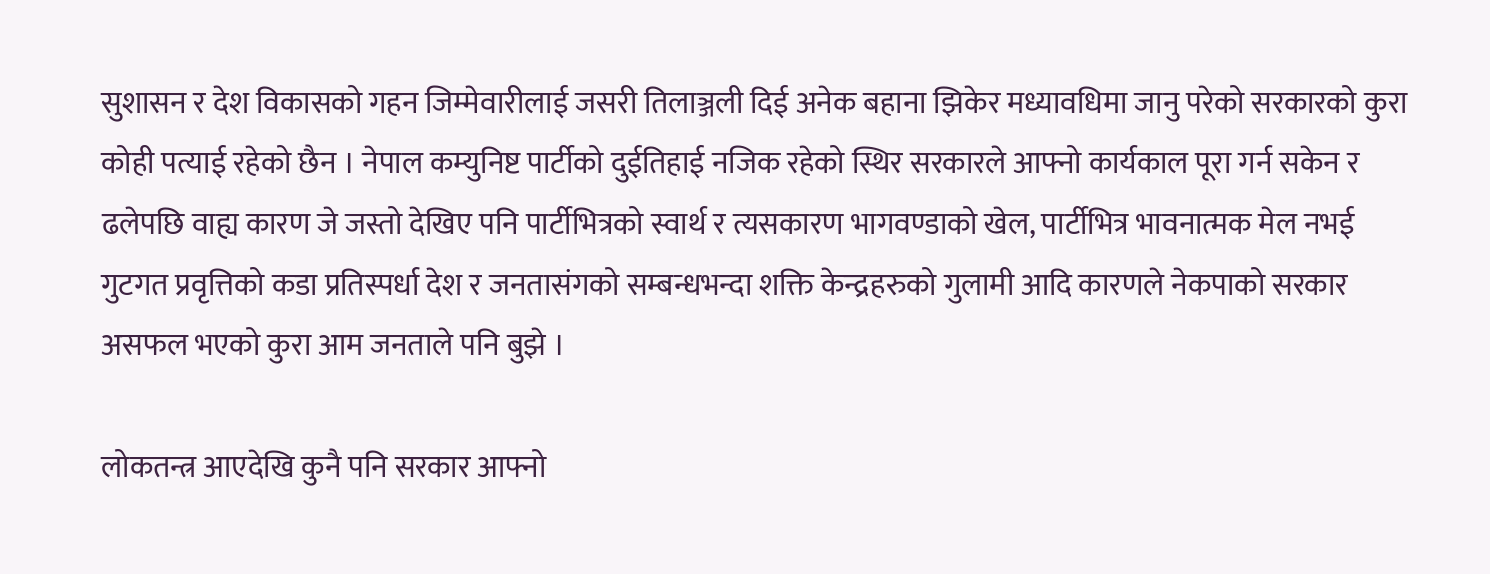सुशासन र देश विकासको गहन जिम्मेवारीलाई जसरी तिलाञ्जली दिई अनेक बहाना झिकेर मध्यावधिमा जानु परेको सरकारको कुरा कोही पत्याई रहेको छैन । नेपाल कम्युनिष्ट पार्टीको दुईतिहाई नजिक रहेको स्थिर सरकारले आफ्नो कार्यकाल पूरा गर्न सकेन र ढलेपछि वाह्य कारण जे जस्तो देखिए पनि पार्टीभित्रको स्वार्थ र त्यसकारण भागवण्डाको खेल, पार्टीभित्र भावनात्मक मेल नभई गुटगत प्रवृत्तिको कडा प्रतिस्पर्धा देश र जनतासंगको सम्बन्धभन्दा शक्ति केन्द्रहरुको गुलामी आदि कारणले नेकपाको सरकार असफल भएको कुरा आम जनताले पनि बुझे ।

लोकतन्त्र आएदेखि कुनै पनि सरकार आफ्नो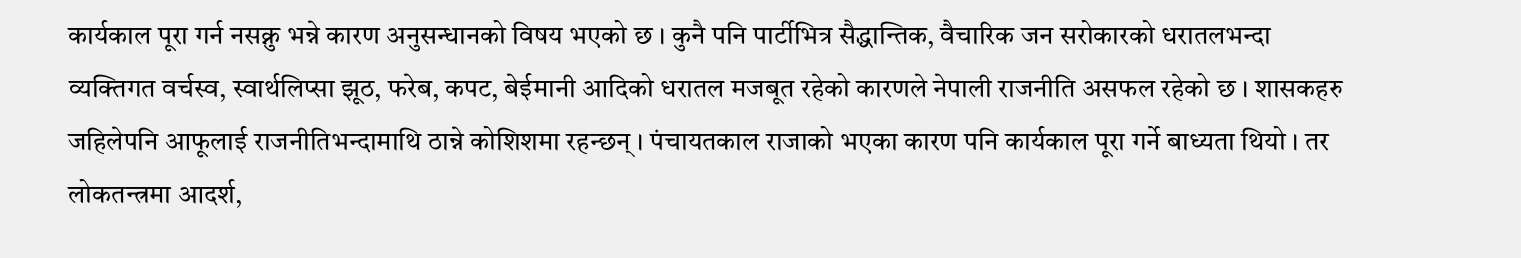कार्यकाल पूरा गर्न नसक्नु भन्ने कारण अनुसन्धानको विषय भएको छ । कुनै पनि पार्टीभित्र सैद्धान्तिक, वैचारिक जन सरोकारको धरातलभन्दा व्यक्तिगत वर्चस्व, स्वार्थलिप्सा झूठ, फरेब, कपट, बेईमानी आदिको धरातल मजबूत रहेको कारणले नेपाली राजनीति असफल रहेको छ । शासकहरु जहिलेपनि आफूलाई राजनीतिभन्दामाथि ठान्ने कोशिशमा रहन्छन् । पंचायतकाल राजाको भएका कारण पनि कार्यकाल पूरा गर्ने बाध्यता थियो । तर लोकतन्त्रमा आदर्श,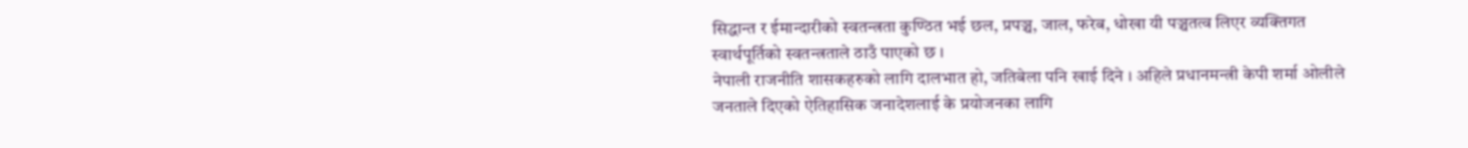सिद्धान्त र ईमान्दारीको स्वतन्त्रता कुण्ठित भई छल, प्रपञ्च, जाल, फरेब, धोखा यी पञ्चतत्व लिएर व्यक्तिगत स्वार्थपूर्तिको स्वतन्त्रताले ठाउँ पाएको छ ।
नेपाली राजनीति शासकहरुको लागि दालभात हो, जतिबेला पनि खाई दिने । अहिले प्रधानमन्त्री केपी शर्मा ओलीले जनताले दिएको ऐतिहासिक जनादेशलाई के प्रयोजनका लागि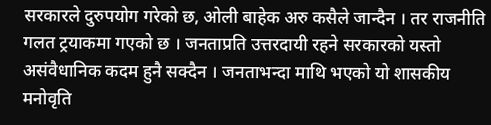सरकारले दुरुपयोग गरेको छ, ओली बाहेक अरु कसैले जान्दैन । तर राजनीति गलत ट्रयाकमा गएको छ । जनताप्रति उत्तरदायी रहने सरकारको यस्तो असंवैधानिक कदम हुनै सक्दैन । जनताभन्दा माथि भएको यो शासकीय मनोवृति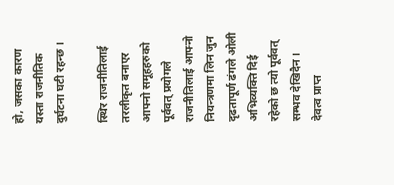हो, जसका कारण यस्ता राजनीतिक दुर्घटना घटी रहन्छ ।

स्थिर राजनीतिलाई तरलीकृत बनाएर आफ्नो समूहहरुको पूर्ववत् प्रयोगले राजनीतिलाई आफ्नो नियन्त्रणमा लिन जुन दृढतापूर्ण ढंगले ओली अभिव्यक्ति दिई रहेको छ त्यो पूर्ववत् सम्भव देखिदैन । देवत्व प्राप्त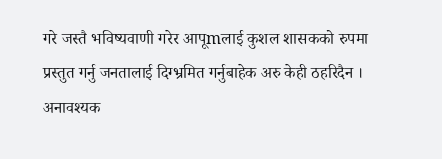गरे जस्तै भविष्यवाणी गरेर आपूmलाई कुशल शासकको रुपमा प्रस्तुत गर्नु जनतालाई दिग्भ्रमित गर्नुबाहेक अरु केही ठहरिदैन । अनावश्यक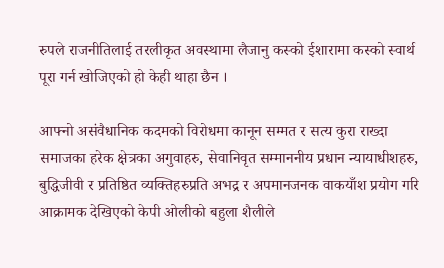रुपले राजनीतिलाई तरलीकृत अवस्थामा लैजानु कस्को ईशारामा कस्को स्वार्थ पूरा गर्न खोजिएको हो केही थाहा छैन ।

आफ्नो असंवैधानिक कदमको विरोधमा कानून सम्मत र सत्य कुरा राख्दा समाजका हरेक क्षेत्रका अगुवाहरु, सेवानिवृत सम्माननीय प्रधान न्यायाधीशहरु, बुद्धिजीवी र प्रतिष्ठित व्यक्तिहरुप्रति अभद्र र अपमानजनक वाकयाँश प्रयोग गरि आक्रामक देखिएको केपी ओलीको बहुला शैलीले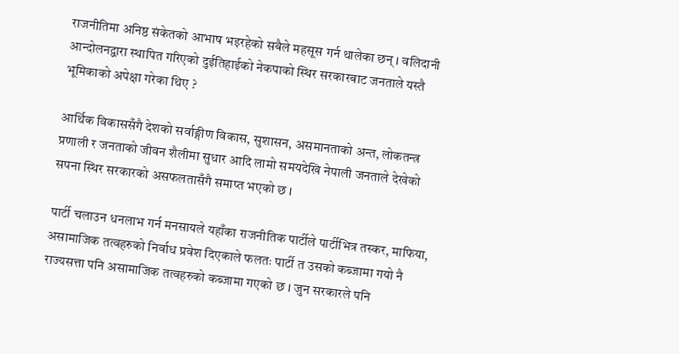राजनीतिमा अनिष्ठ संकेतको आभाष भइरहेको सबैले महसूस गर्न थालेका छन् । वलिदानी आन्दोलनद्वारा स्थापित गरिएको दुईतिहाईको नेकपाको स्थिर सरकारबाट जनताले यस्तै भूमिकाको अपेक्षा गरेका थिए ?

आर्थिक विकाससँगै देशको सर्वाङ्गीण विकास, सुशासन, असमानताको अन्त, लोकतन्त्र प्रणाली र जनताको जीवन शैलीमा सुधार आदि लामो समयदेखि नेपाली जनताले देखेको सपना स्थिर सरकारको असफलतासँगै समाप्त भएको छ ।

पार्टी चलाउन धनलाभ गर्न मनसायले यहाँका राजनीतिक पार्टीले पार्टीभित्र तस्कर, माफिया, असामाजिक तत्वहरुको निर्वाध प्रवेश दिएकाले फलतः पार्टी त उसको कब्जामा गयो नै राज्यसत्ता पनि असामाजिक तत्वहरुको कब्जामा गएको छ । जुन सरकारले पनि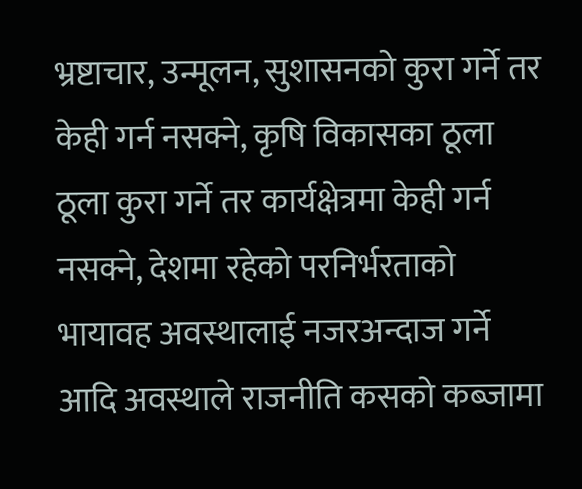भ्रष्टाचार, उन्मूलन, सुशासनको कुरा गर्ने तर केही गर्न नसक्ने, कृषि विकासका ठूला ठूला कुरा गर्ने तर कार्यक्षेत्रमा केही गर्न नसक्ने, देशमा रहेको परनिर्भरताको भायावह अवस्थालाई नजरअन्दाज गर्ने आदि अवस्थाले राजनीति कसको कब्जामा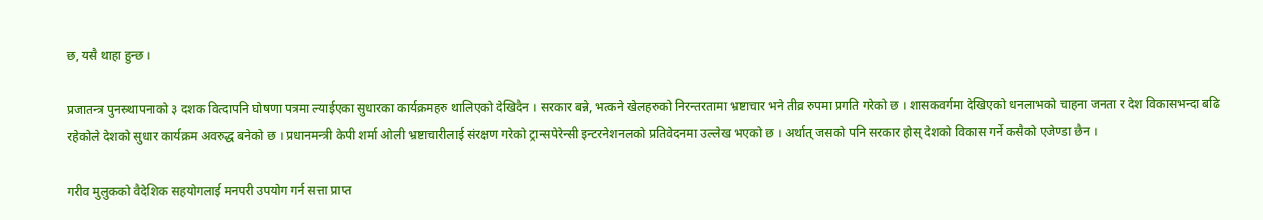छ, यसै थाहा हुन्छ ।

प्रजातन्त्र पुनस्र्थापनाको ३ दशक वित्दापनि घोषणा पत्रमा ल्याईएका सुधारका कार्यक्रमहरु थालिएको देखिदैन । सरकार बन्ने, भत्कने खेलहरुको निरन्तरतामा भ्रष्टाचार भने तीव्र रुपमा प्रगति गरेको छ । शासकवर्गमा देखिएको धनलाभको चाहना जनता र देश विकासभन्दा बढि रहेकोले देशको सुधार कार्यक्रम अवरुद्ध बनेको छ । प्रधानमन्त्री केपी शर्मा ओली भ्रष्टाचारीलाई संरक्षण गरेको ट्रान्सपेरेन्सी इन्टरनेशनलको प्रतिवेदनमा उल्लेख भएको छ । अर्थात् जसको पनि सरकार होस् देशको विकास गर्ने कसैको एजेण्डा छैन ।

गरीव मुलुकको वैदेशिक सहयोगलाई मनपरी उपयोग गर्न सत्ता प्राप्त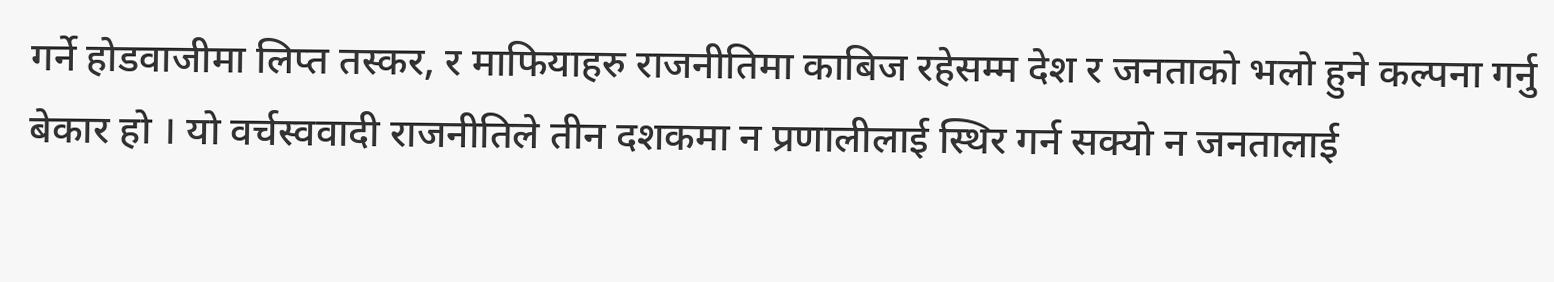गर्ने होडवाजीमा लिप्त तस्कर, र माफियाहरु राजनीतिमा काबिज रहेसम्म देश र जनताको भलो हुने कल्पना गर्नु बेकार हो । यो वर्चस्ववादी राजनीतिले तीन दशकमा न प्रणालीलाई स्थिर गर्न सक्यो न जनतालाई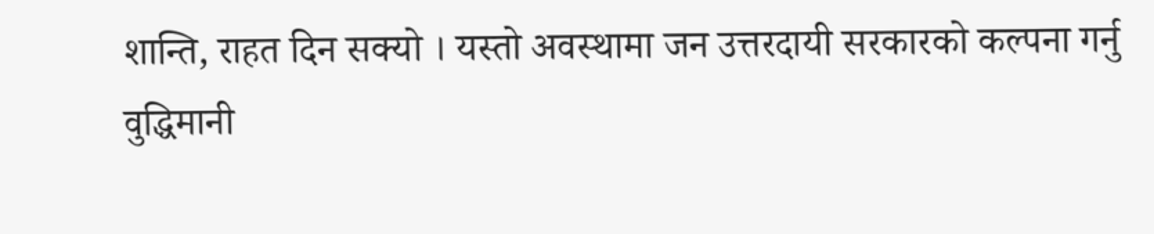शान्ति, राहत दिन सक्यो । यस्तो अवस्थामा जन उत्तरदायी सरकारको कल्पना गर्नु वुद्धिमानी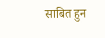साबित हुन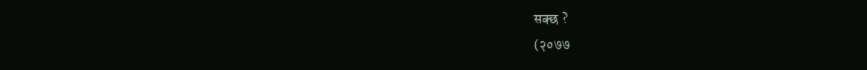सक्छ ?
(२०७७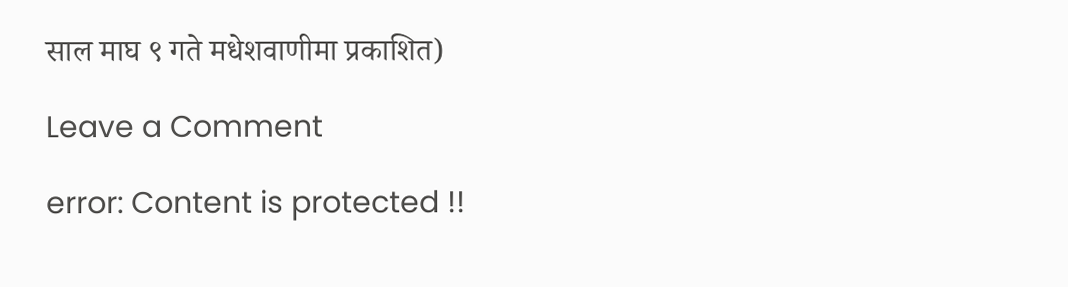साल माघ ९ गते मधेशवाणीमा प्रकाशित)

Leave a Comment

error: Content is protected !!